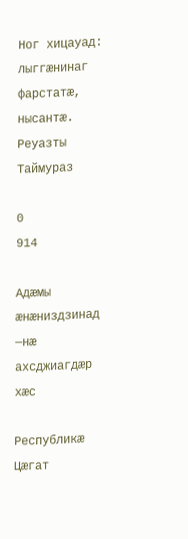Ног хицауад: лыггæнинаг фарстатæ, нысантæ. Реуазты Таймураз

0
914

Адæмы æнæниздзинад —нæ ахсджиагдæр хæс

Республикæ Цæгат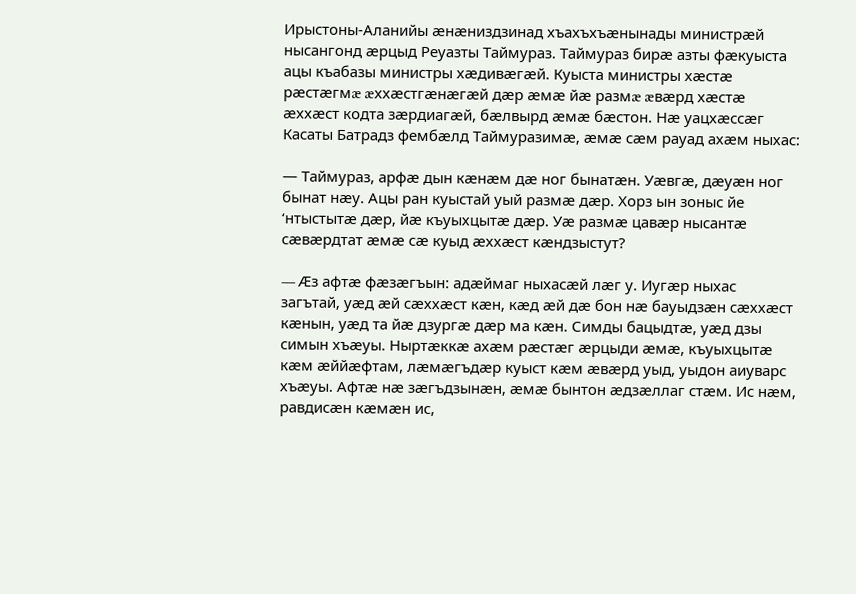Ирыстоны-Аланийы æнæниздзинад хъахъхъæнынады министрæй нысангонд æрцыд Реуазты Таймураз. Таймураз бирæ азты фæкуыста ацы къабазы министры хæдивæгæй. Куыста министры хæстæ рæстæгмæ æххæстгæнæгæй дæр æмæ йæ размæ æвæрд хæстæ æххæст кодта зæрдиагæй, бæлвырд æмæ бæстон. Нæ уацхæссæг Касаты Батрадз фембæлд Таймуразимæ, æмæ сæм рауад ахæм ныхас:

— Таймураз, арфæ дын кæнæм дæ ног бынатæн. Уæвгæ, дæуæн ног бынат нæу. Ацы ран куыстай уый размæ дæр. Хорз ын зоныс йе ‘нтыстытæ дæр, йæ къуыхцытæ дæр. Уæ размæ цавæр нысантæ сæвæрдтат æмæ сæ куыд æххæст кæндзыстут?

— Æз афтæ фæзæгъын: адæймаг ныхасæй лæг у. Иугæр ныхас загътай, уæд æй сæххæст кæн, кæд æй дæ бон нæ бауыдзæн сæххæст кæнын, уæд та йæ дзургæ дæр ма кæн. Симды бацыдтæ, уæд дзы симын хъæуы. Ныртæккæ ахæм рæстæг æрцыди æмæ, къуыхцытæ кæм æййæфтам, лæмæгъдæр куыст кæм æвæрд уыд, уыдон аиуварс хъæуы. Афтæ нæ зæгъдзынæн, æмæ бынтон æдзæллаг стæм. Ис нæм, равдисæн кæмæн ис,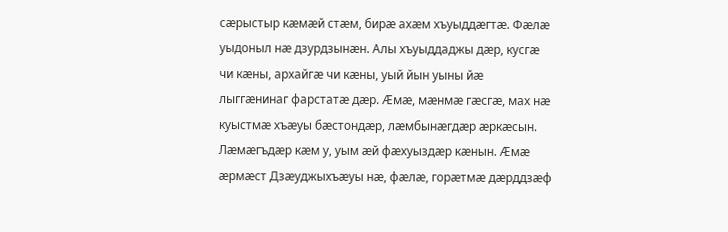сæрыстыр кæмæй стæм, бирæ ахæм хъуыддæгтæ. Фæлæ уыдоныл нæ дзурдзынæн. Алы хъуыддаджы дæр, кусгæ чи кæны, архайгæ чи кæны, уый йын уыны йæ лыггæнинаг фарстатæ дæр. Æмæ, мæнмæ гæсгæ, мах нæ куыстмæ хъæуы бæстондæр, лæмбынæгдæр æркæсын. Лæмæгъдæр кæм у, уым æй фæхуыздæр кæнын. Æмæ æрмæст Дзæуджыхъæуы нæ, фæлæ, горæтмæ дæрддзæф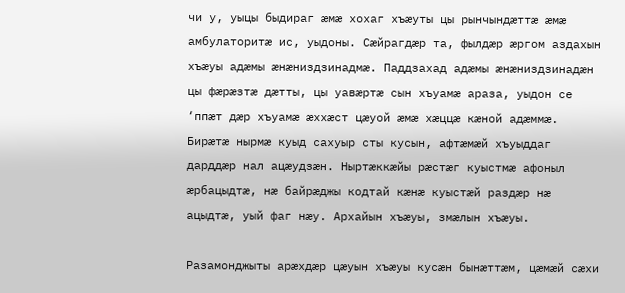чи у, уыцы быдираг æмæ хохаг хъæуты цы рынчындæттæ æмæ амбулаторитæ ис, уыдоны. Сæйрагдæр та, фылдæр æргом аздахын хъæуы адæмы æнæниздзинадмæ. Паддзахад адæмы æнæниздзинадæн цы фæрæзтæ дæтты, цы уавæртæ сын хъуамæ араза, уыдон се ‘ппæт дæр хъуамæ æххæст цæуой æмæ хæццæ кæной адæммæ. Бирæтæ нырмæ куыд сахуыр сты кусын, афтæмæй хъуыддаг дарддæр нал ацæудзæн. Ныртæккæйы рæстæг куыстмæ афоныл æрбацыдтæ, нæ байрæджы кодтай кæнæ куыстæй раздæр нæ ацыдтæ, уый фаг нæу. Архайын хъæуы, змæлын хъæуы.

Разамонджыты арæхдæр цæуын хъæуы кусæн бынæттæм, цæмæй сæхи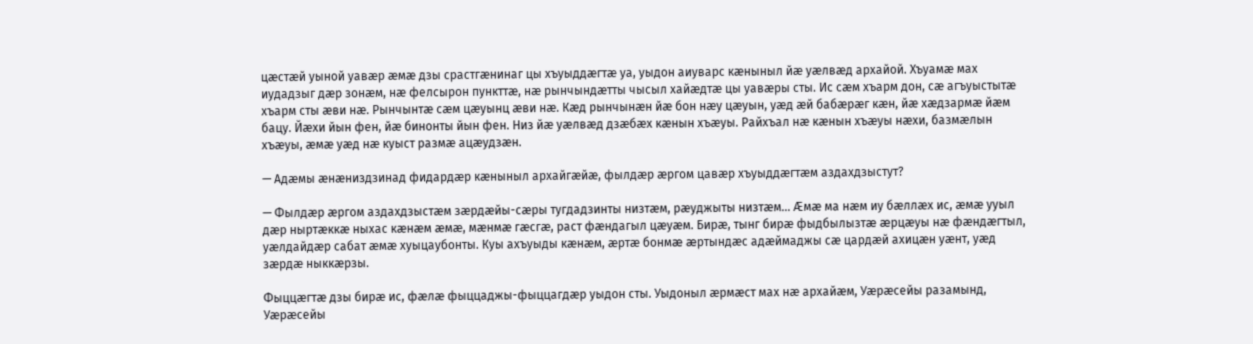цæстæй уыной уавæр æмæ дзы срастгæнинаг цы хъуыддæгтæ уа, уыдон аиуварс кæныныл йæ уæлвæд архайой. Хъуамæ мах иудадзыг дæр зонæм, нæ фелсырон пункттæ, нæ рынчындæтты чысыл хайæдтæ цы уавæры сты. Ис сæм хъарм дон, сæ агъуыстытæ хъарм сты æви нæ. Рынчынтæ сæм цæуынц æви нæ. Кæд рынчынæн йæ бон нæу цæуын, уæд æй бабæрæг кæн, йæ хæдзармæ йæм бацу. Йæхи йын фен, йæ бинонты йын фен. Низ йæ уæлвæд дзæбæх кæнын хъæуы. Райхъал нæ кæнын хъæуы нæхи, базмæлын хъæуы, æмæ уæд нæ куыст размæ ацæудзæн.

— Адæмы æнæниздзинад фидардæр кæныныл архайгæйæ, фылдæр æргом цавæр хъуыддæгтæм аздахдзыстут?

— Фылдæр æргом аздахдзыстæм зæрдæйы-сæры тугдадзинты низтæм, рæуджыты низтæм… Æмæ ма нæм иу бæллæх ис, æмæ ууыл дæр ныртæккæ ныхас кæнæм æмæ, мæнмæ гæсгæ, раст фæндагыл цæуæм. Бирæ, тынг бирæ фыдбылызтæ æрцæуы нæ фæндæгтыл, уæлдайдæр сабат æмæ хуыцаубонты. Куы ахъуыды кæнæм, æртæ бонмæ æртындæс адæймаджы сæ цардæй ахицæн уæнт, уæд зæрдæ ныккæрзы.

Фыццæгтæ дзы бирæ ис, фæлæ фыццаджы-фыццагдæр уыдон сты. Уыдоныл æрмæст мах нæ архайæм, Уæрæсейы разамынд, Уæрæсейы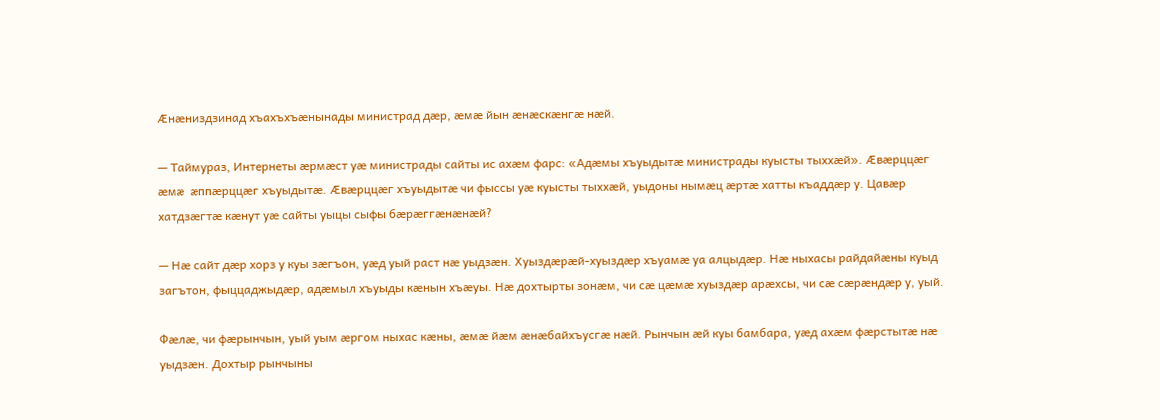Æнæниздзинад хъахъхъæнынады министрад дæр, æмæ йын æнæскæнгæ нæй.

— Таймураз, Интернеты æрмæст уæ министрады сайты ис ахæм фарс: «Адæмы хъуыдытæ министрады куысты тыххæй». Æвæрццæг æмæ æппæрццæг хъуыдытæ. Æвæрццæг хъуыдытæ чи фыссы уæ куысты тыххæй, уыдоны нымæц æртæ хатты къаддæр у. Цавæр хатдзæгтæ кæнут уæ сайты уыцы сыфы бæрæггæнæнæй?

— Нæ сайт дæр хорз у куы зæгъон, уæд уый раст нæ уыдзæн. Хуыздæрæй-хуыздæр хъуамæ уа алцыдæр. Нæ ныхасы райдайæны куыд загътон, фыццаджыдæр, адæмыл хъуыды кæнын хъæуы. Нæ дохтырты зонæм, чи сæ цæмæ хуыздæр арæхсы, чи сæ сæрæндæр у, уый.

Фæлæ, чи фæрынчын, уый уым æргом ныхас кæны, æмæ йæм æнæбайхъусгæ нæй. Рынчын æй куы бамбара, уæд ахæм фæрстытæ нæ уыдзæн. Дохтыр рынчыны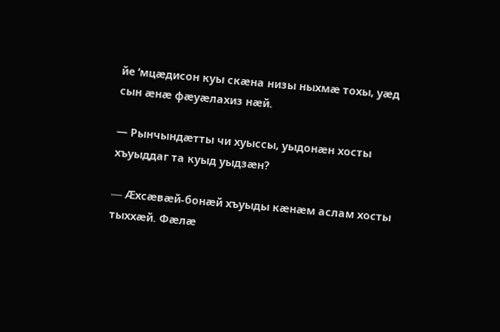йе ‘мцæдисон куы скæна низы ныхмæ тохы, уæд сын æнæ фæуæлахиз нæй.

— Рынчындæтты чи хуыссы, уыдонæн хосты хъуыддаг та куыд уыдзæн?

— Æхсæвæй-бонæй хъуыды кæнæм аслам хосты тыххæй. Фæлæ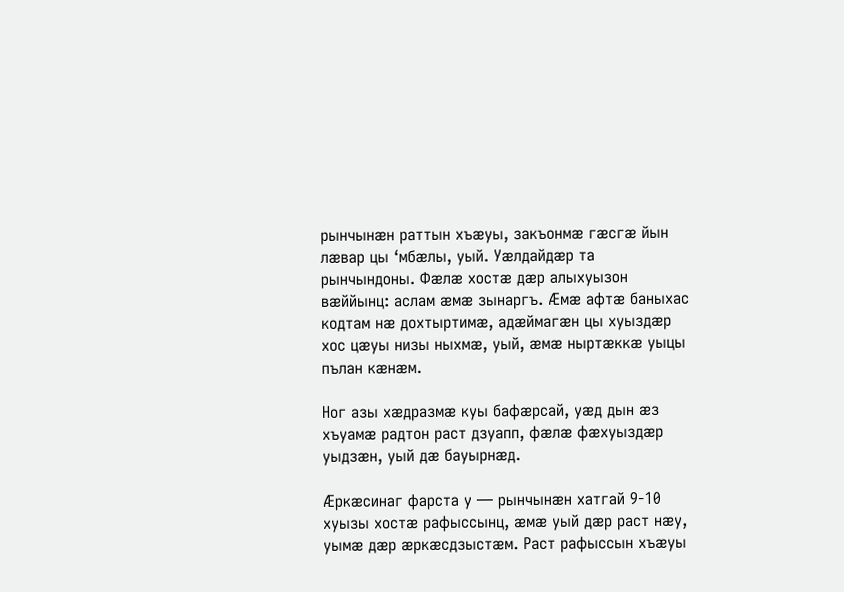рынчынæн раттын хъæуы, закъонмæ гæсгæ йын лæвар цы ‘мбæлы, уый. Уæлдайдæр та рынчындоны. Фæлæ хостæ дæр алыхуызон вæййынц: аслам æмæ зынаргъ. Æмæ афтæ баныхас кодтам нæ дохтыртимæ, адæймагæн цы хуыздæр хос цæуы низы ныхмæ, уый, æмæ ныртæккæ уыцы пълан кæнæм.

Ног азы хæдразмæ куы бафæрсай, уæд дын æз хъуамæ радтон раст дзуапп, фæлæ фæхуыздæр уыдзæн, уый дæ бауырнæд.

Æркæсинаг фарста у — рынчынæн хатгай 9-10 хуызы хостæ рафыссынц, æмæ уый дæр раст нæу, уымæ дæр æркæсдзыстæм. Раст рафыссын хъæуы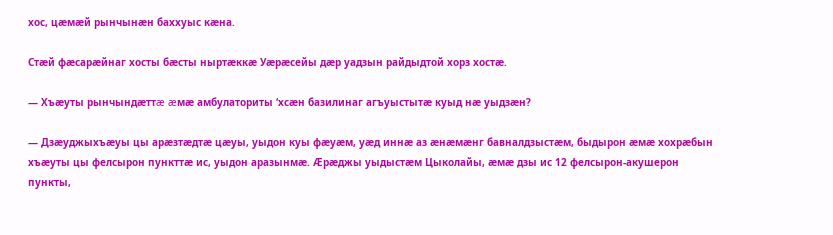хос, цæмæй рынчынæн баххуыс кæна.

Стæй фæсарæйнаг хосты бæсты ныртæккæ Уæрæсейы дæр уадзын райдыдтой хорз хостæ.

— Хъæуты рынчындæттæ æмæ амбулаториты ‘хсæн базилинаг агъуыстытæ куыд нæ уыдзæн?

— Дзæуджыхъæуы цы арæзтæдтæ цæуы, уыдон куы фæуæм, уæд иннæ аз æнæмæнг бавналдзыстæм, быдырон æмæ хохрæбын хъæуты цы фелсырон пункттæ ис, уыдон аразынмæ. Æрæджы уыдыстæм Цыколайы, æмæ дзы ис 12 фелсырон-акушерон пункты,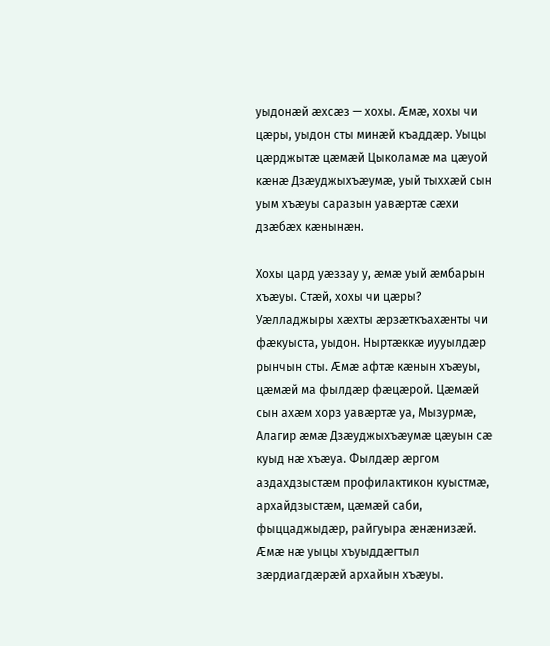уыдонæй æхсæз — хохы. Æмæ, хохы чи цæры, уыдон сты минæй къаддæр. Уыцы цæрджытæ цæмæй Цыколамæ ма цæуой кæнæ Дзæуджыхъæумæ, уый тыххæй сын уым хъæуы саразын уавæртæ сæхи дзæбæх кæнынæн.

Хохы цард уæззау у, æмæ уый æмбарын хъæуы. Стæй, хохы чи цæры? Уæлладжыры хæхты æрзæткъахæнты чи фæкуыста, уыдон. Ныртæккæ иууылдæр рынчын сты. Æмæ афтæ кæнын хъæуы, цæмæй ма фылдæр фæцæрой. Цæмæй сын ахæм хорз уавæртæ уа, Мызурмæ, Алагир æмæ Дзæуджыхъæумæ цæуын сæ куыд нæ хъæуа. Фылдæр æргом аздахдзыстæм профилактикон куыстмæ, архайдзыстæм, цæмæй саби, фыццаджыдæр, райгуыра æнæнизæй. Æмæ нæ уыцы хъуыддæгтыл зæрдиагдæрæй архайын хъæуы.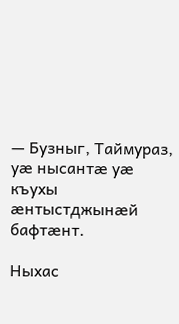— Бузныг, Таймураз, уæ нысантæ уæ къухы æнтыстджынæй бафтæнт.

Ныхас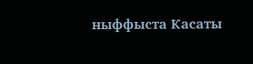ныффыста Касаты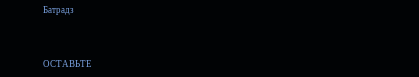Батрадз



ОСТАВЬТЕ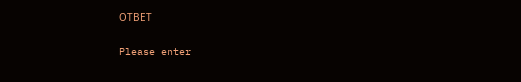ОТВЕТ

Please enter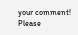your comment!
Please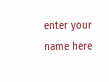enter your name here